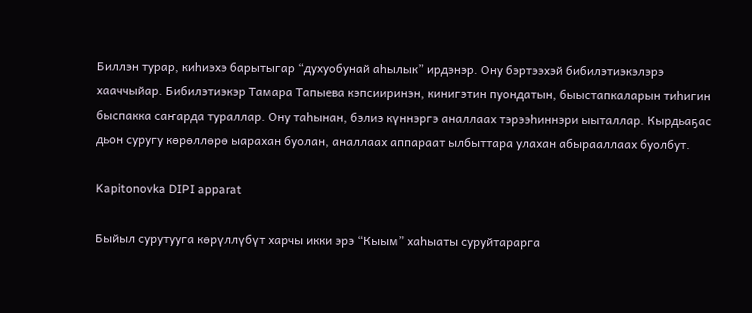Биллэн турар, киһиэхэ барытыгар “духуобунай аһылык” ирдэнэр. Ону бэртээхэй бибилэтиэкэлэрэ хааччыйар. Бибилэтиэкэр Тамара Тапыева кэпсииринэн, кинигэтин пуондатын, быыстапкаларын тиһигин быспакка саҥарда тураллар. Ону таһынан, бэлиэ күннэргэ аналлаах тэрээһиннэри ыыталлар. Кырдьаҕас дьон суругу көрөллөрө ыарахан буолан, аналлаах аппараат ылбыттара улахан абырааллаах буолбут.

Kapitonovka DIPI apparat

Быйыл сурутууга көрүллүбүт харчы икки эрэ “Кыым” хаһыаты суруйтарарга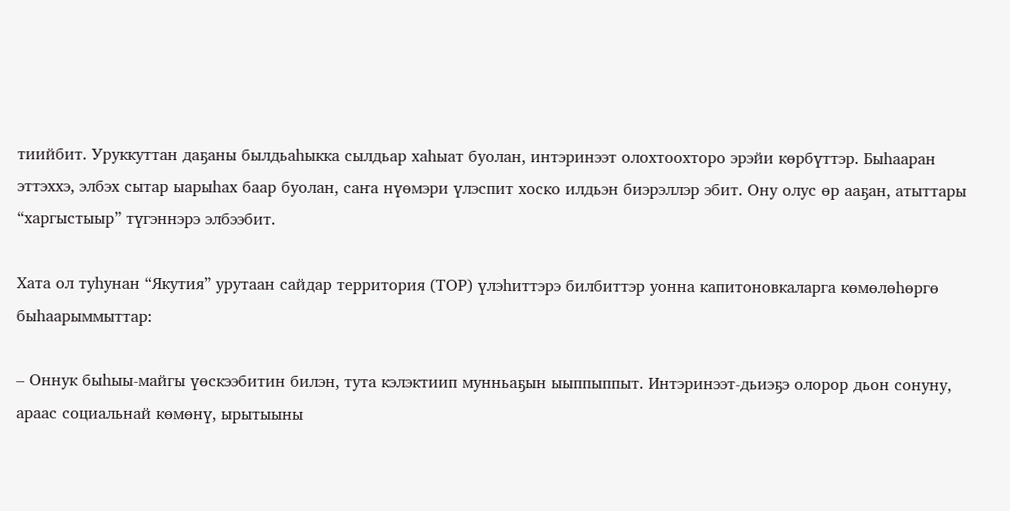тиийбит. Уруккуттан даҕаны былдьаһыкка сылдьар хаһыат буолан, интэринээт олохтоохторо эрэйи көрбүттэр. Быһааран эттэххэ, элбэх сытар ыарыһах баар буолан, саҥа нүөмэри үлэспит хоско илдьэн биэрэллэр эбит. Ону олус өр ааҕан, атыттары “харгыстыыр” түгэннэрэ элбээбит.

Хата ол туһунан “Якутия” урутаан сайдар территория (ТОР) үлэһиттэрэ билбиттэр уонна капитоновкаларга көмөлөһөргө быһаарыммыттар:

– Оннук быһыы-майгы үөскээбитин билэн, тута кэлэктиип мунньаҕын ыыппыппыт. Интэринээт-дьиэҕэ олорор дьон сонуну, араас социальнай көмөнү, ырытыыны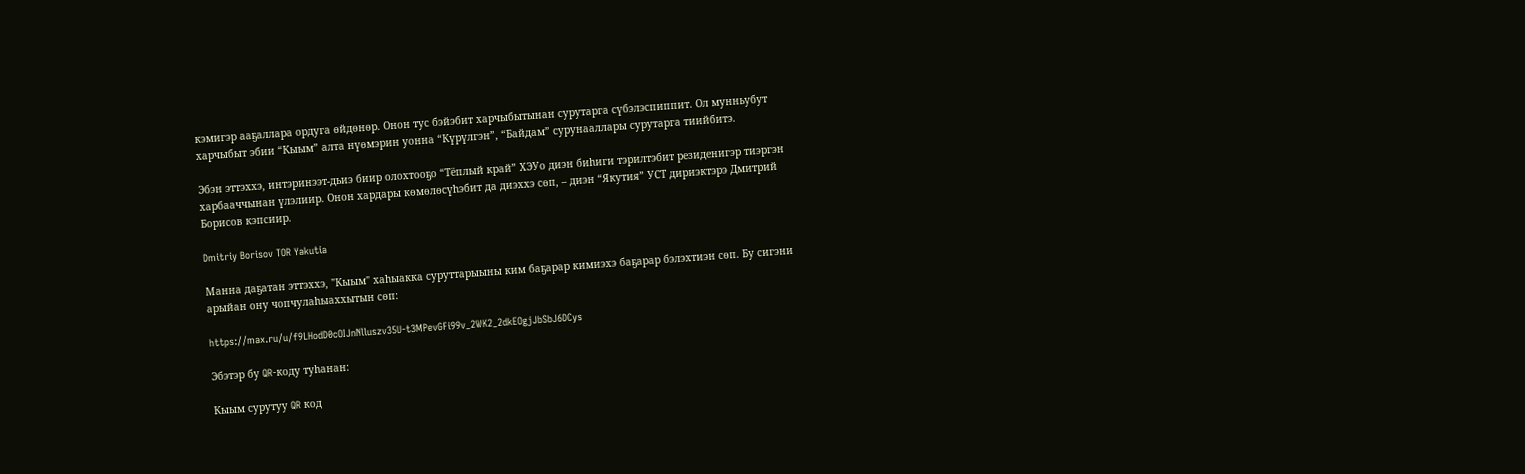кэмигэр ааҕаллара ордуга өйдөнөр. Онон тус бэйэбит харчыбытынан сурутарга сүбэлэспиппит. Ол мунньубут харчыбыт эбии “Кыым” алта нүөмэрин уонна “Күрүлгэн”, “Байдам” сурунааллары сурутарга тиийбитэ.

Эбэн эттэххэ, интэринээт-дьиэ биир олохтооҕо “Тёплый край” ХЭУо диэн биһиги тэрилтэбит резиденигэр тиэргэн харбааччынан үлэлиир. Онон хардары көмөлөсүһэбит да диэххэ сөп, – диэн “Якутия” УСТ дириэктэрэ Дмитрий Борисов кэпсиир.

Dmitriy Borisov TOR Yakutia

Манна даҕатан эттэххэ, "Кыым" хаһыакка суруттарыыны ким баҕарар кимиэхэ баҕарар бэлэхтиэн сөп. Бу сигэни арыйан ону чопчулаһыаххытын сөп:

https://max.ru/u/f9LHodD0cOIJnNlluszv35U-t3MPevGFi99v_2WK2_2dkEOgjJbSbJ6DCys

Эбэтэр бу QR-коду туһанан:

Кыым сурутуу QR код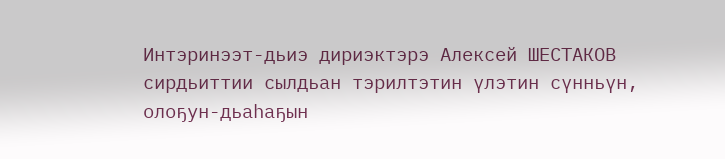Интэринээт-дьиэ дириэктэрэ Алексей ШЕСТАКОВ сирдьиттии сылдьан тэрилтэтин үлэтин сүнньүн, олоҕун-дьаһаҕын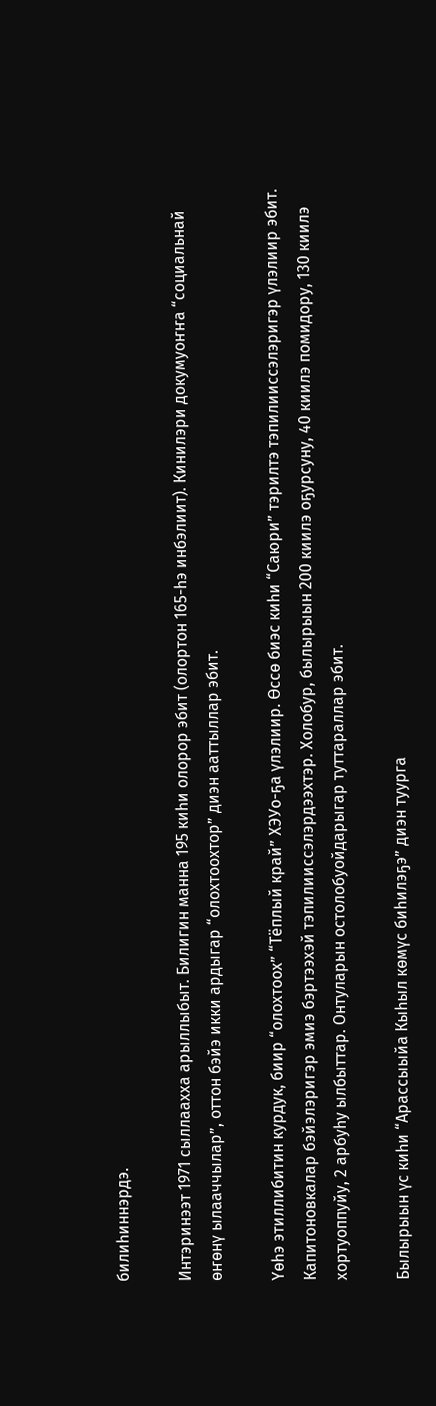билиһиннэрдэ.

Интэринээт 1971 сыллаахха арыллыбыт. Билигин манна 195 киһи олорор эбит (олортон 165-һэ инбэлиит). Кинилэри докумуоҥҥа “социальнай өҥөнү ылааччылар”, оттон бэйэ икки ардыгар “олохтоохтор” диэн ааттыллар эбит.

Үөһэ этиллибитин курдук, биир “олохтоох” “Тёплый край” ХЭУо-ҕа үлэлиир. Өссө биэс киһи “Саюри” тэрилтэ тэпилииссэлэригэр үлэлиир эбит. Капитоновкалар бэйэлэригэр эмиэ бэртээхэй тэпилииссэлэрдээхтэр. Холобур, былырыын 200 киилэ оҕурсуну, 40 киилэ помидору, 130 киилэ хортуоппуйу, 2 арбуһу ылбыттар. Онтуларын остолобуойдарыгар туттараллар эбит.

Былырыын үс киһи “Арассыыйа Кыһыл көмүс биһилэҕэ” диэн туурга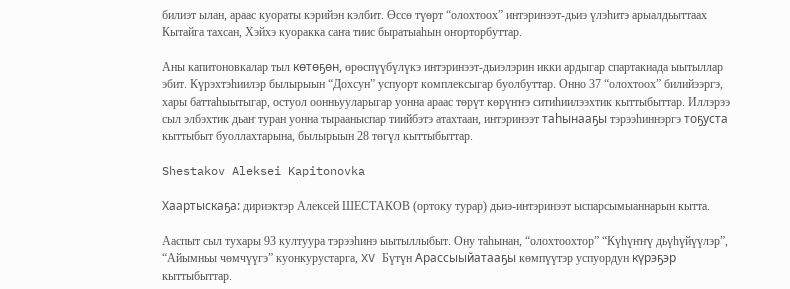билиэт ылан, араас куораты кэрийэн кэлбит. Өссө түөрт “олохтоох” интэринээт-дьиэ үлэһитэ арыалдьыттаах Кытайга тахсан, Хэйхэ куоракка саҥа тиис быратыаһын оҥорторбуттар.

Аны капитоновкалар тыл көтөҕөн, өрөспүүбүлүкэ интэринээт-дьиэлэрин икки ардыгар спартакиада ыытыллар эбит. Күрэхтэһиилэр былырыын “Дохсун” успуорт комплексыгар буолбуттар. Онно 37 “олохтоох” билийээргэ, хары баттаһыытыгар, остуол оонньууларыгар уонна араас төрүт көрүҥҥэ ситиһиилээхтик кыттыбыттар. Иллэрээ сыл элбэхтик дьаҥ туран уонна тырааныспар тиийбэтэ атахтаан, интэринээт таһынааҕы тэрээһиннэргэ тоҕуста кыттыбыт буоллахтарына, былырыын 28 төгүл кыттыбыттар.

Shestakov Aleksei Kapitonovka

Хаартыскаҕа: дириэктэр Алексей ШЕСТАКОВ (ортоку турар) дьиэ-интэринээт ыспарсымыаннарын кытта.

Ааспыт сыл тухары 93 култуура тэрээһинэ ыытыллыбыт. Ону таһынан, “олохтоохтор” “Күһүҥҥү дьүһүйүүлэр”, “Айымньы чөмчүүгэ” куонкурустарга, XV Бүтүн Арассыыйатааҕы көмпүүтэр успуордун күрэҕэр кыттыбыттар.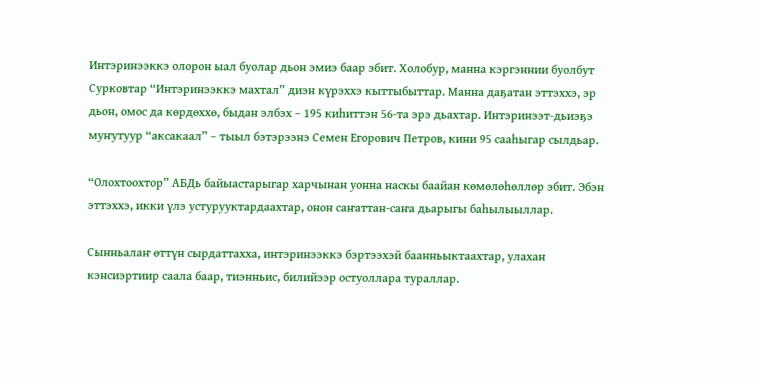Интэринээккэ олорон ыал буолар дьон эмиэ баар эбит. Холобур, манна кэргэннии буолбут Сурковтар “Интэринээккэ махтал” диэн күрэххэ кыттыбыттар. Манна даҕатан эттэххэ, эр дьон, омос да көрдөххө, быдан элбэх – 195 киһиттэн 56-та эрэ дьахтар. Интэринээт-дьиэҕэ муҥутуур “аксакаал” – тыыл бэтэрээнэ Семен Егорович Петров, кини 95 сааһыгар сылдьар.

“Олохтоохтор” АБДь байыастарыгар харчынан уонна наскы баайан көмөлөһөллөр эбит. Эбэн эттэххэ, икки үлэ устурууктардаахтар, онон саҥаттан-саҥа дьарыгы баһылыыллар.

Сынньалаҥ өттүн сырдаттахха, интэринээккэ бэртээхэй баанньыктаахтар, улахан кэнсиэртиир саала баар, тиэнньис, билийээр остуоллара тураллар.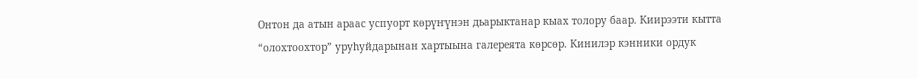Онтон да атын араас успуорт көрүҥүнэн дьарыктанар кыах толору баар. Киирээти кытта “олохтоохтор” уруһуйдарынан хартыына галереята көрсөр. Кинилэр кэнники ордук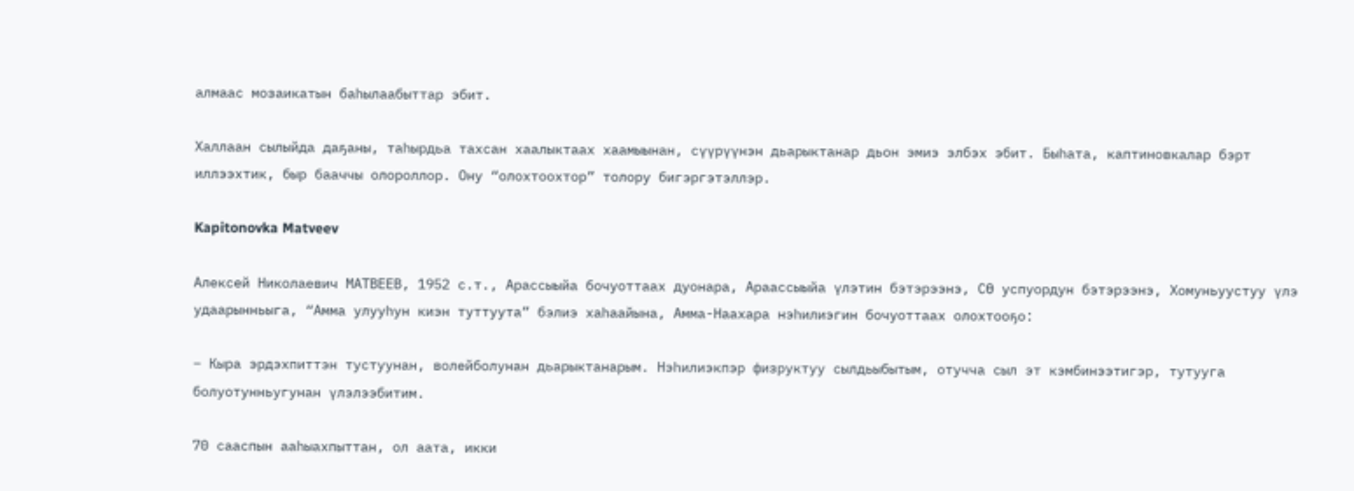алмаас мозаикатын баһылаабыттар эбит.

Халлаан сылыйда даҕаны, таһырдьа тахсан хаалыктаах хаамыынан, сүүрүүнэн дьарыктанар дьон эмиэ элбэх эбит. Быһата, каптиновкалар бэрт иллээхтик, быр бааччы олороллор. Ону “олохтоохтор” толору бигэргэтэллэр.

Kapitonovka Matveev

Алексей Николаевич МАТВЕЕВ, 1952 с.т., Арассыыйа бочуоттаах дуонара, Араассыыйа үлэтин бэтэрээнэ, СӨ успуордун бэтэрээнэ, Хомуньуустуу үлэ удаарынньыга, “Амма улууһун киэн туттуута” бэлиэ хаһаайына, Амма-Наахара нэһилиэгин бочуоттаах олохтооҕо:

– Кыра эрдэхпиттэн тустуунан, волейболунан дьарыктанарым. Нэһилиэкпэр физруктуу сылдьыбытым, отучча сыл эт кэмбинээтигэр, тутууга болуотунньугунан үлэлээбитим.

70 сааспын ааһыахпыттан, ол аата, икки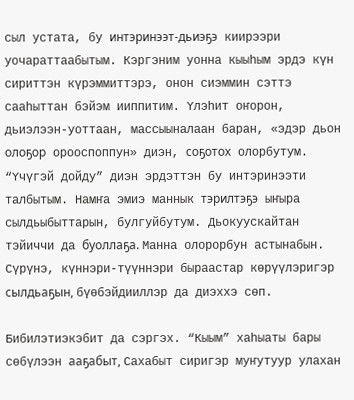сыл устата, бу интэринээт-дьиэҕэ киирээри уочараттаабытым. Кэргэним уонна кыыһым эрдэ күн сириттэн күрэммиттэрэ, онон сиэммин сэттэ сааһыттан бэйэм ииппитим. Үлэһит оҥорон, дьиэлээн-уоттаан, массыыналаан баран, «эдэр дьон олоҕор орооспоппун» диэн, соҕотох олорбутум. “Үчүгэй дойду” диэн эрдэттэн бу интэринээти талбытым. Намҥа эмиэ маннык тэрилтэҕэ ыҥыра сылдьыбыттарын, булгуйбутум. Дьокуускайтан тэйиччи да буоллаҕа. Манна олорорбун астынабын. Сүрүнэ, күннэри-түүннэри быраастар көрүүлэригэр сылдьаҕын, бүөбэйдииллэр да диэххэ сөп.

Бибилэтиэкэбит да сэргэх. “Кыым” хаһыаты бары сөбүлээн ааҕабыт, Сахабыт сиригэр муҥутуур улахан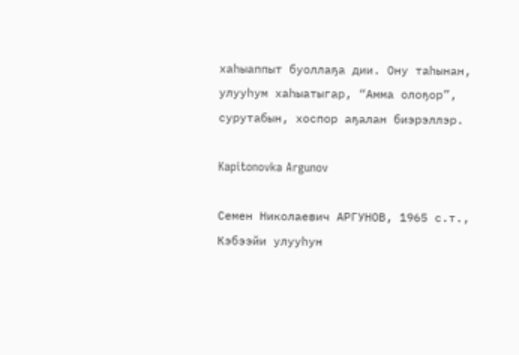хаһыаппыт буоллаҕа дии. Ону таһынан, улууһум хаһыатыгар, “Амма олоҕор”, сурутабын, хоспор аҕалан биэрэллэр.

Kapitonovka Argunov

Семен Николаевич АРГУНОВ, 1965 с.т., Кэбээйи улууһун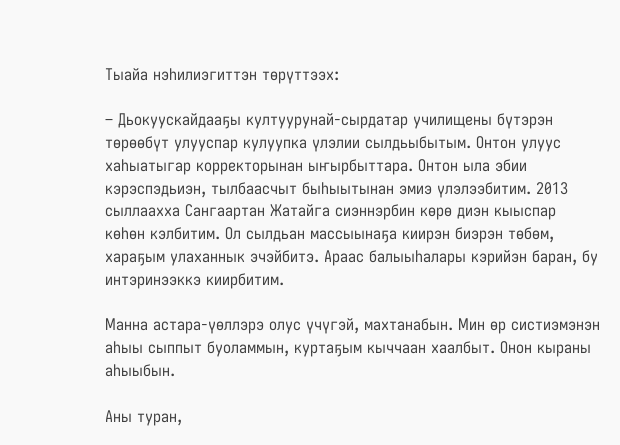Тыайа нэһилиэгиттэн төрүттээх:

– Дьокуускайдааҕы култуурунай-сырдатар училищены бүтэрэн төрөөбүт улууспар кулуупка үлэлии сылдьыбытым. Онтон улуус хаһыатыгар корректорынан ыҥырбыттара. Онтон ыла эбии кэрэспэдьиэн, тылбаасчыт быһыытынан эмиэ үлэлээбитим. 2013 сыллаахха Сангаартан Жатайга сиэннэрбин көрө диэн кыыспар көһөн кэлбитим. Ол сылдьан массыынаҕа киирэн биэрэн төбөм, хараҕым улаханнык эчэйбитэ. Араас балыыһалары кэрийэн баран, бу интэринээккэ киирбитим.

Манна астара-үөллэрэ олус үчүгэй, махтанабын. Мин өр систиэмэнэн аһыы сыппыт буоламмын, куртаҕым кыччаан хаалбыт. Онон кыраны аһыыбын.

Аны туран,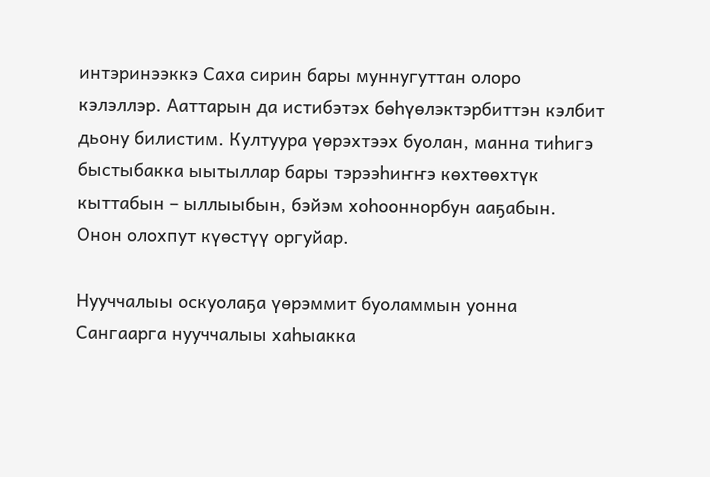интэринээккэ Саха сирин бары муннугуттан олоро кэлэллэр. Ааттарын да истибэтэх бөһүөлэктэрбиттэн кэлбит дьону билистим. Култуура үөрэхтээх буолан, манна тиһигэ быстыбакка ыытыллар бары тэрээһиҥҥэ көхтөөхтүк кыттабын – ыллыыбын, бэйэм хоһооннорбун ааҕабын. Онон олохпут күөстүү оргуйар.

Нууччалыы оскуолаҕа үөрэммит буоламмын уонна Сангаарга нууччалыы хаһыакка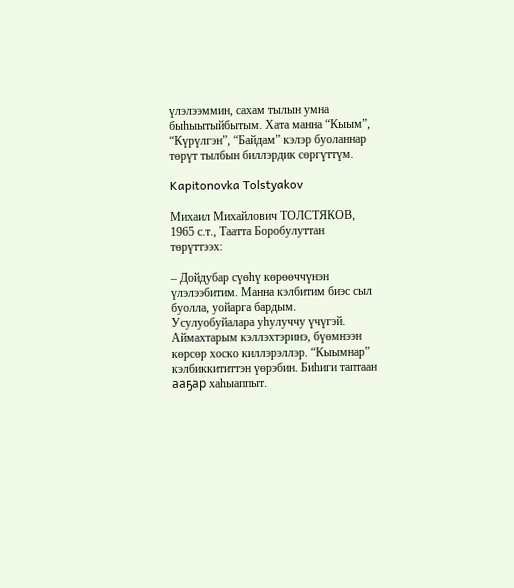үлэлээммин, сахам тылын умна быһыытыйбытым. Хата манна “Кыым”, “Күрүлгэн”, “Байдам” кэлэр буоланнар төрүт тылбын биллэрдик сөргүттүм.

Kapitonovka Tolstyakov

Михаил Михайлович ТОЛСТЯКОВ, 1965 с.т., Таатта Боробулуттан төрүттээх:

– Дойдубар сүөһү көрөөччүнэн үлэлээбитим. Манна кэлбитим биэс сыл буолла, уойарга бардым. Усулуобуйалара уһулуччу үчүгэй. Аймахтарым кэллэхтэринэ, бүөмнээн көрсөр хоско киллэрэллэр. “Кыымнар” кэлбиккититтэн үөрэбин. Биһиги таптаан ааҕар хаһыаппыт.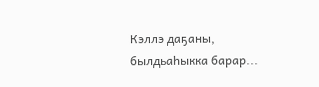Кэллэ даҕаны, былдьаһыкка барар...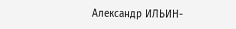Александр ИЛЬИН-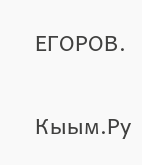ЕГОРОВ.

Кыым.Ру